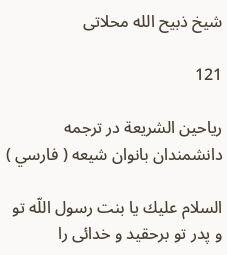شيخ ذبيح الله محلاتى

121

رياحين الشريعة در ترجمه دانشمندان بانوان شيعه ( فارسي )

السلام عليك يا بنت رسول اللّه تو و پدر تو برحقيد و خدائى را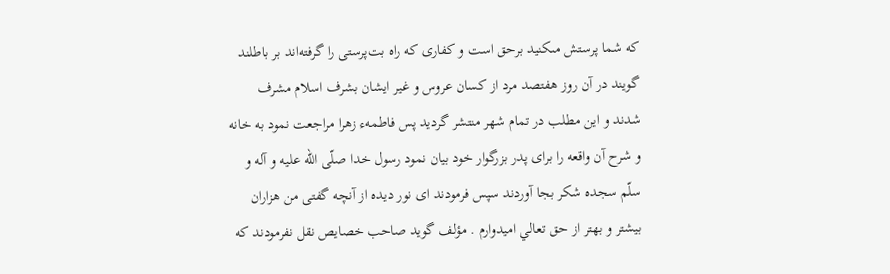كه شما پرستش مىكنيد برحق است و كفارى كه راه بت‌پرستى را گرفته‌اند بر باطلند گويند در آن روز هفتصد مرد از كسان عروس و غير ايشان بشرف اسلام مشرف شدند و اين مطلب در تمام شهر منتشر گرديد پس فاطمهء زهرا مراجعت نمود به خانه و شرح آن واقعه را براى پدر بزرگوار خود بيان نمود رسول خدا صلّى اللّه عليه و آله و سلّم سجده شكر بجا آوردند سپس فرمودند اى نور ديده از آنچه گفتى من هزاران بيشتر و بهتر از حق تعالي اميدوارم . مؤلف گويد صاحب خصايص نقل نفرمودند كه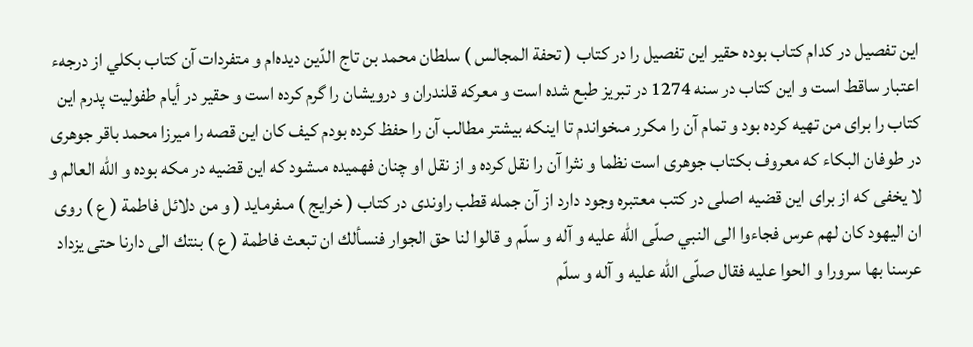اين تفصيل در كدام كتاب بوده حقير اين تفصيل را در كتاب ( تحفة المجالس ) سلطان محمد بن تاج الدّين ديده‌ام و متفردات آن كتاب بكلي از درجهء اعتبار ساقط است و اين كتاب در سنه 1274 در تبريز طبع شده است و معركه قلندران و درويشان را گرم كرده است و حقير در أيام طفوليت پدرم اين كتاب را براى من تهيه كرده بود و تمام آن را مكرر مىخواندم تا اينكه بيشتر مطالب آن را حفظ كرده بودم كيف كان اين قصه را ميرزا محمد باقر جوهرى در طوفان البكاء كه معروف بكتاب جوهرى است نظما و نثرا آن را نقل كرده و از نقل او چنان فهميده مىشود كه اين قضيه در مكه بوده و اللّه العالم و لا يخفى كه از براى اين قضيه اصلى در كتب معتبره وجود دارد از آن جمله قطب راوندى در كتاب ( خرايج ) مىفرمايد ( و من دلائل فاطمة ( ع ) روى ان اليهود كان لهم عرس فجاءوا الى النبي صلّى اللّه عليه و آله و سلّم و قالوا لنا حق الجوار فنسألك ان تبعث فاطمة ( ع ) بنتك الى دارنا حتى يزداد عرسنا بها سرورا و الحوا عليه فقال صلّى اللّه عليه و آله و سلّم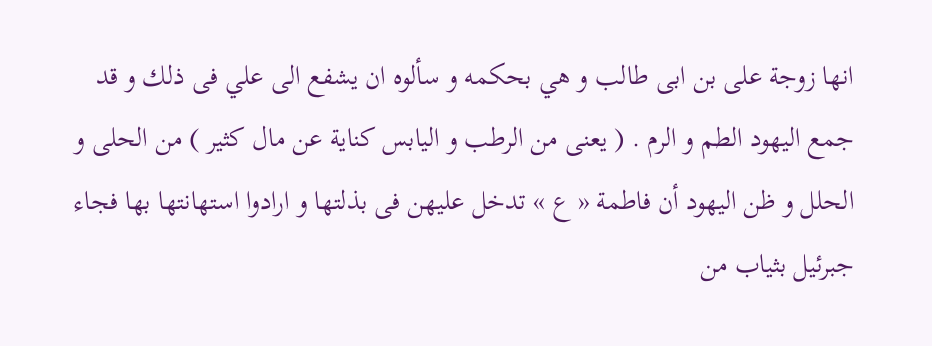انها زوجة على بن ابى طالب و هي بحكمه و سألوه ان يشفع الى علي فى ذلك و قد جمع اليهود الطم و الرم . ( يعنى من الرطب و اليابس كناية عن مال كثير ) من الحلى و الحلل و ظن اليهود أن فاطمة « ع » تدخل عليهن فى بذلتها و ارادوا استهانتها بها فجاء جبرئيل بثياب من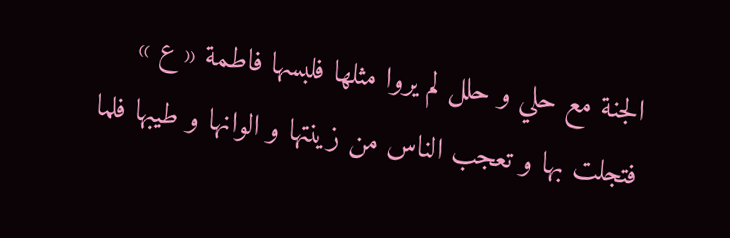الجنة مع حلي و حلل لم يروا مثلها فلبسها فاطمة « ع » فتجلت بها و تعجب الناس من زينتها و الوانها و طيبها فلما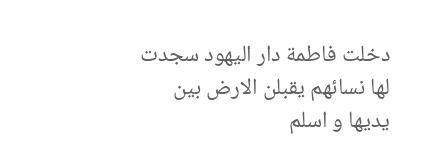دخلت فاطمة دار اليهود سجدت لها نسائهم يقبلن الارض بين يديها و اسلم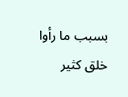بسبب ما رأوا خلق كثير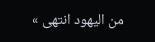من اليهود انتهى »